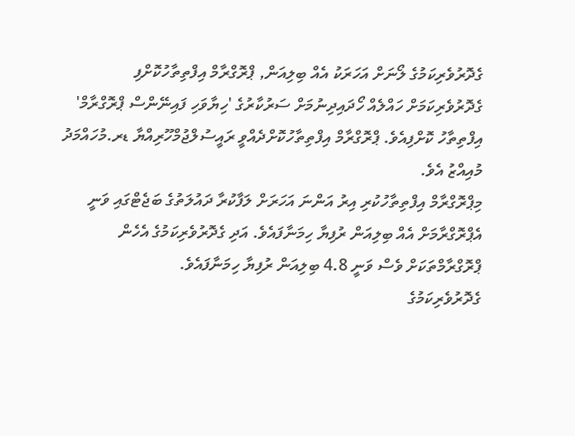ގެދޮރުވެރިކަމުގެ ލޯނަށް އަހަރަކު އެއް ބިލިއަން, ޕްރޮގްރާމް އިފްތިތާހުކޮށްފި
ގެދޮރުވެރިކަމަށް ހައްލެއް ހޯދައިދިނުމަށް ސަރުކާރުގެ 'ހިޔާވަހި ފައިނޭންސް ޕްރޮގްރާމް' އިފްތިތާހު ކޮށްފިއެވެ. ޕްރޮގްރާމް އިފްތިތާހުކޮށްދެއްވީ ރައީސުލްޖުމްހޫރިއްޔާ ޑރ.މުހައްމަދު މުއިއްޒު އެވެ.
މިޕްރޮގްރާމް އިފްތިތާހުކުރި އިރު އަންނަ އަހަރަށް ލަފާކުރާ ދައުލަތުގެ ބަޖެޓްގައި ވަނީ އެޕްރޮގްރާމަށް އެއް ބިލިއަން ރުފިޔާ ހިމަނާފައެވެ. އަދި ގެދޮރުވެރިކަމުގެ އެހެން ޕްރޮގްރާމްތަކަށް ވެސް ވަނީ 4.8 ބިލިއަން ރުފިޔާ ހިމަނާފައެވެ.
ގެދޮރުވެރިކަމުގެ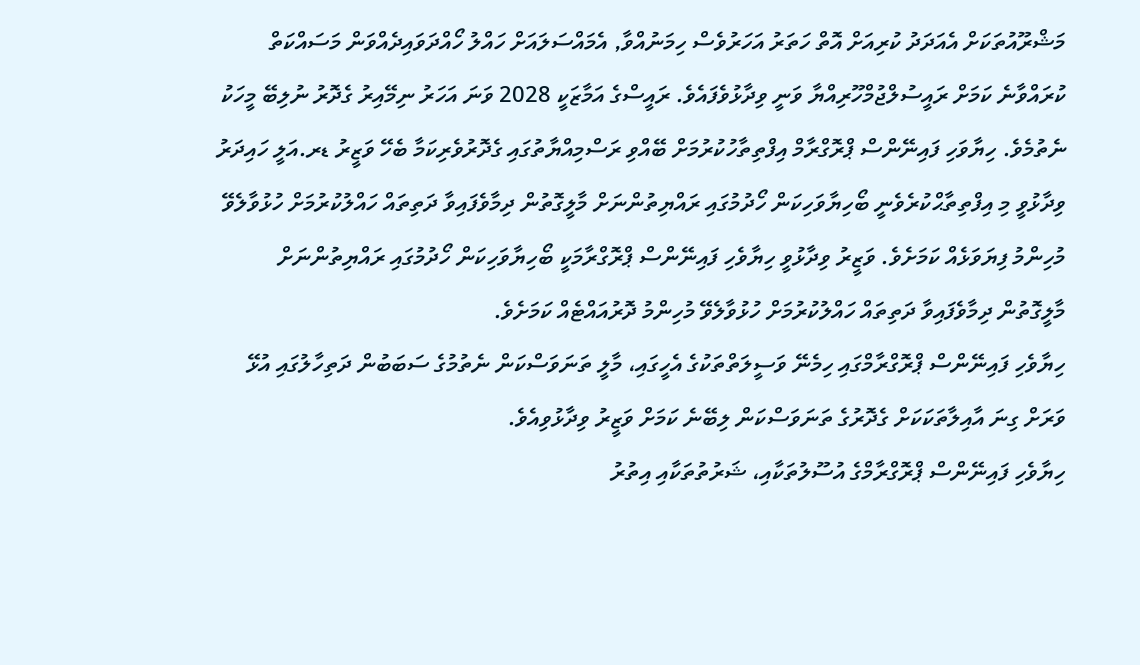މަޝްރޫއުތަކަށް އެއަދަދު ކުރިއަށް އޮތް ހަތަރު އަހަރުވެސް ހިމަނުއްވާ, އެމައްސަލައަށް ހައްލު ހޯއްދަވައިދެއްވަން މަސައްކަތް ކުރައްވާނެ ކަމަށް ރައީސުލްޖުމްހޫރިއްޔާ ވަނީ ވިދާޅުވެފައެވެ. ރައީސްގެ އަމާޒަކީ 2028 ވަނަ އަހަރު ނިމޭއިރު ގެދޮރު ނުލިބޭ މީހަކު ނެތުމެވެ. ހިޔާވަހި ފައިނޭންސް ޕްރޮގްރާމް އިފްތިތާހުކުރުމަށް ބޭއްވި ރަސްމިއްޔާތުގައި ގެދޮރުވެރިކަމާ ބެހޭ ވަޒީރު ޑރ.އަލީ ހައިދަރު ވިދާޅުވީ މި އިފްތިތާޙްކުރެވެނީ ބޯހިޔާވަހިކަން ހޯދުމުގައި ރައްޔިތުންނަށް މާލީގޮތުން ދިމާވެފައިވާ ދަތިތައް ހައްލުކުރުމަށް ހުޅުވާލެވޭ މުހިންމު ފިޔަވަޅެއް ކަމަށެވެ. ވަޒީރު ވިދާޅުވީ ހިޔާވެހި ފައިނޭންސް ޕްރޮގްރާމަކީ ބޯހިޔާވަހިކަން ހޯދުމުގައި ރައްޔިތުންނަށް މާލީގޮތުން ދިމާވެފައިވާ ދަތިތައް ހައްލުކުރުމަށް ހުޅުވާލެވޭ މުހިންމު ދޮރުއައްޓެއް ކަމަށެވެ.
ހިޔާވެހި ފައިނޭންސް ޕްރޮގްރާމްގައި ހިމެނޭ ވަސީލަތްތަކުގެ އެހީގައި، މާލީ ތަނަވަސްކަން ނެތުމުގެ ސަބަބުން ދަތިހާލުގައި އުޅޭ ވަރަށް ގިނަ އާއިލާތަކަކަށް ގެދޮރުގެ ތަނަވަސްކަން ލިބޭނެ ކަމަށް ވަޒީރު ވިދާޅުވިއެވެ.
ހިޔާވެހި ފައިނޭންސް ޕްރޮގްރާމްގެ އުސޫލުތަކާއި، ޝަރުތުތަކާއި އިތުރު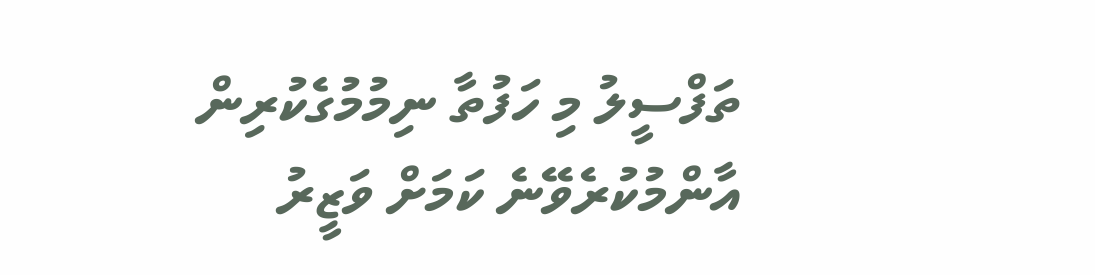ތަފްސީލު މި ހަފުތާ ނިމުމުގެކުރިން އާންމުކުރެވޭނެ ކަމަށް ވަޒީރު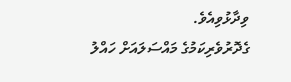ވިދާޅުވިއެވެ.
ގެދޮރުވެރިކަމުގެ މައްސަލައަށް ހައްލު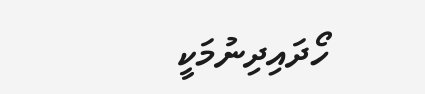ހޯދައިދިނުމަކީ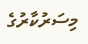މިސަރުކާރުގެ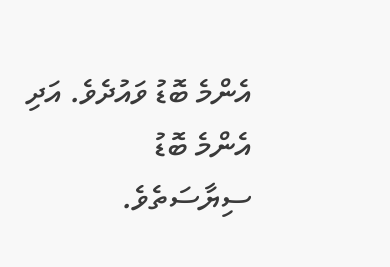އެންމެ ބޮޑު ވައުދެވެ. އަދި އެންމެ ބޮޑު ސިޔާސަތެވެ.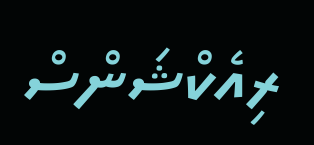ރިއެކްޝަންސް